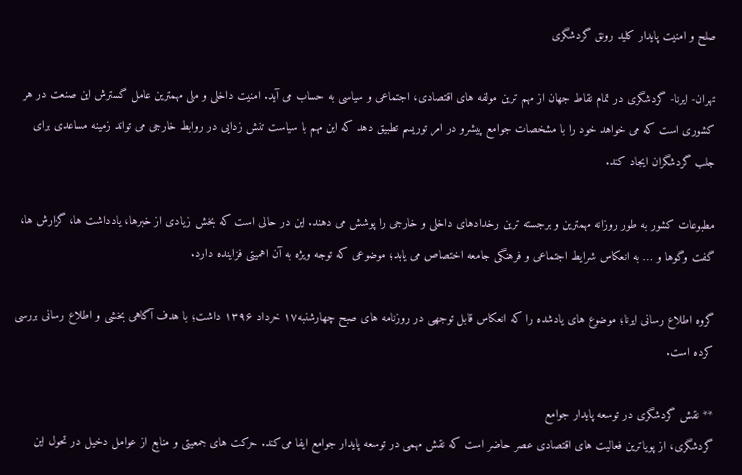صلح و امنیت پایدار کلید رونق گردشگری

تهران- ایرنا- گردشگری در تمام نقاط جهان از مهم ترین مولفه های اقتصادی، اجتماعی و سیاسی به حساب می آید. امنیت داخلی و ملی مهمترین عامل گسترش این صنعت در هر کشوری است که می خواهد خود را با مشخصات جوامع پیشرو در امر توریسم تطبیق دهد که این مهم با سیاست تنش زدایی در روابط خارجی می تواند زمینه مساعدی برای جلب گردشگران ایجاد کند.

مطبوعات کشور به طور روزانه مهمترین و برجسته ترین رخدادهای داخلی و خارجی را پوشش می دهند. این در حالی است که بخش زیادی از خبرها، یادداشت ها، گزارش ها، گفت وگوها و … به انعکاس شرایط اجتماعی و فرهنگی جامعه اختصاص می یابد؛ موضوعی که توجه ویژه به آن اهمیتی فزاینده دارد.

گروه اطلاع رسانی ایرنا؛ موضوع های یادشده را که انعکاس قابل توجهی در روزنامه های صبح چهارشنبه۱۷ خرداد ۱۳۹۶ داشت؛ با هدف آگاهی بخشی و اطلاع رسانی بررسی کرده است.

** نقش گردشگری در توسعه پایدار جوامع
گردشگری، از پویاترین فعالیت‌ های اقتصادی عصر حاضر است که نقش مهمی در توسعه پایدار جوامع ایفا می‌کند. حرکت ‌های جمعیتی و منابع از عوامل دخیل در تحول این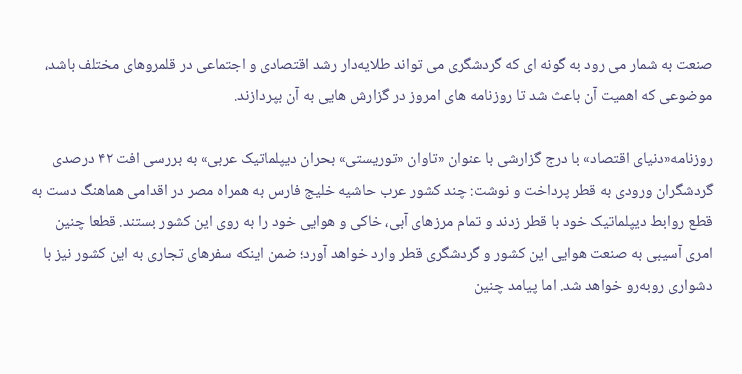صنعت به شمار می رود به گونه ای که گردشگری می تواند طلایه‌دار رشد اقتصادی و اجتماعی در قلمروهای مختلف باشد‌، موضوعی که اهمیت آن باعث شد تا روزنامه های امروز در گزارش هایی به آن بپردازند.

روزنامه«دنیای اقتصاد» با درج گزارشی با عنوان «تاوان «توریستی» بحران دیپلماتیک عربی» به بررسی افت ۴۲ درصدی گردشگران ورودی به قطر پرداخت و نوشت: چند کشور عرب حاشیه خلیج ‌فارس به همراه مصر در اقدامی هماهنگ دست به قطع روابط دیپلماتیک خود با قطر زدند و تمام مرزهای آبی، خاکی و هوایی خود را به روی این کشور بستند. قطعا چنین امری آسیبی به صنعت هوایی این کشور و گردشگری قطر وارد خواهد آورد؛ ضمن اینکه سفرهای تجاری به این کشور نیز با دشواری روبه‌رو خواهد شد. اما پیامد چنین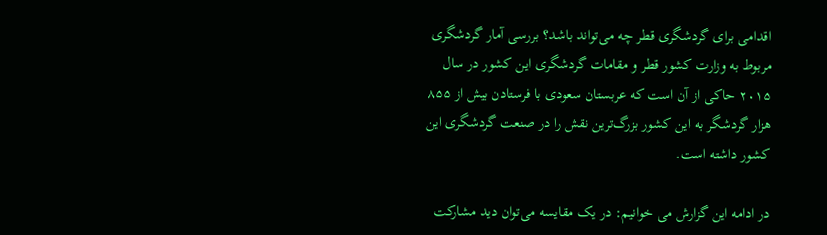اقدامی برای گردشگری قطر چه می‌تواند باشد؟ بررسی آمار گردشگری مربوط به وزارت کشور قطر و مقامات گردشگری این کشور در سال ۲۰۱۵ حاکی از آن است که عربستان سعودی با فرستادن بیش از ۸۵۵ هزار گردشگر به این کشور بزرگ‌ترین نقش را در صنعت گردشگری این کشور داشته است.

در ادامه این گزارش می خوانیم: در یک مقایسه می‌توان دید مشارکت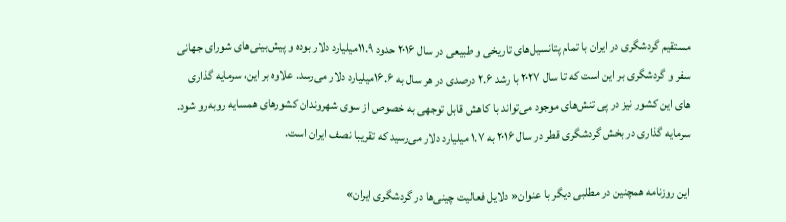مستقیم گردشگری در ایران با تمام پتانسیل‌های تاریخی و طبیعی در سال ۲۰۱۶ حدود ۱۱.۹میلیارد دلار بوده و پیش‌بینی‌های شورای جهانی سفر و گردشگری بر این است که تا سال ۲۰۲۷ با رشد ۲.۶ درصدی در هر سال به ۱۶.۶میلیارد دلار می‌رسد. علاوه ‌بر این، سرمایه ‌گذاری های این کشور نیز در پی تنش‌های موجود می‌تواند با کاهش قابل توجهی به‌ خصوص از سوی شهروندان کشورهای همسایه روبه‌رو شود. سرمایه ‌گذاری در بخش گردشگری قطر در سال ۲۰۱۶ به ۱.۷ میلیارد دلار می‌رسید که تقریبا نصف ایران است.

این روزنامه همچنین در مطلبی دیگر با عنوان« دلایل فعالیت چینی‌ها در گردشگری ایران»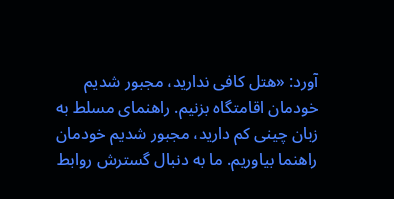آورد: «هتل کافی ندارید، مجبور شدیم خودمان اقامتگاه بزنیم. راهنمای مسلط به زبان چینی کم دارید، مجبور شدیم خودمان راهنما بیاوریم. ما به دنبال گسترش روابط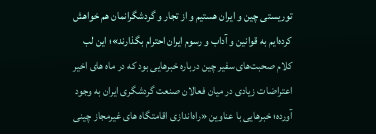توریستی چین و ایران هستیم و از تجار و گردشگرانمان هم خواهش کرده‌ایم به قوانین و آداب و رسوم ایران احترام بگذارند»؛ این لب کلام صحبت‌های سفیر چین درباره خبرهایی بود که در ماه‌ های اخیر اعتراضات زیادی در میان فعالان صنعت گردشگری ایران به وجود آورده؛ خبرهایی با عناوین «راه‌اندازی اقامتگاه‌ های غیرمجاز چینی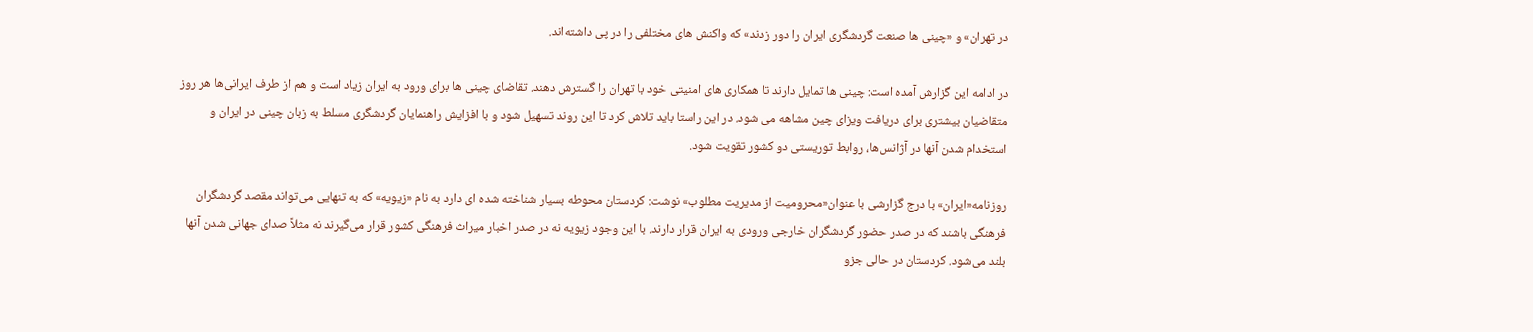در تهران» و «چینی ‌ها صنعت گردشگری ایران را دور زدند» که واکنش ‌های مختلفی را در پی داشته‌اند.

در ادامه این گزارش آمده است: چینی ها تمایل دارند تا همکاری‌ های امنیتی خود با تهران را گسترش دهند. تقاضای چینی ‌ها برای ورود به ایران زیاد است و هم از طرف ایرانی‌ها هر روز متقاضیان بیشتری برای دریافت ویزای چین مشاهه می شود. در این راستا باید تلاش کرد تا این روند تسهیل شود و با افزایش راهنمایان گردشگری مسلط به زبان چینی در ایران و استخدام شدن آنها در آژانس‌ها، روابط توریستی دو کشور تقویت شود.

روزنامه«ایران» با درج گزارشی با عنوان«محرومیت از مدیریت مطلوب» نوشت: کردستان محوطه بسیار شناخته شده ‌ای دارد به نام «زیویه» که به تنهایی می‌تواند مقصد گردشگران فرهنگی باشند که در صدر حضور گردشگران خارجی ورودی به ایران قرار دارند. با این وجود زیویه نه در صدر اخبار میراث فرهنگی کشور قرار می‌گیرند نه مثلاً صدای جهانی شدن آنها بلند می‌شود. کردستان در حالی جزو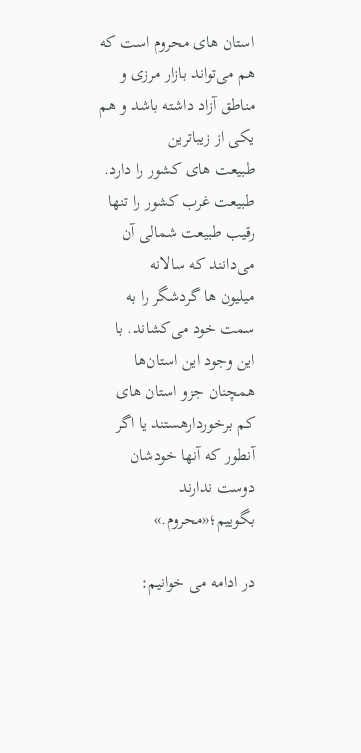استان ‌های محروم است که هم می‌تواند بازار مرزی و مناطق آزاد داشته باشد و هم یکی از زیباترین طبیعت ‌های کشور را دارد. طبیعت غرب کشور را تنها رقیب طبیعت شمالی آن می‌دانند که سالانه میلیون ‌ها گردشگر را به سمت خود می‌کشاند. با این وجود این استان‌ها همچنان جزو استان‌ های کم برخوردارهستند یا اگر آنطور که آنها خودشان دوست ندارند بگوییم؛«محروم.»

در ادامه می خوانیم: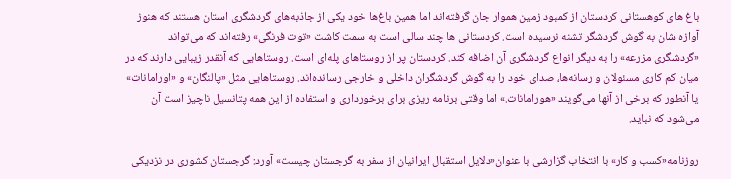باغ ‌های کوهستانی کردستان از کمبود زمین هموار جان گرفته‌اند اما همین باغ‌ها خود یکی از جاذبه‌های گردشگری استان هستند که هنوز آوازه ‌شان به گوش گردشگر تشنه نرسیده است. کردستانی ‌ها چند سالی است به سمت کاشت «توت فرنگی» رفته‌اند که می‌تواند «گردشگری مزرعه» را به دیگر انواع گردشگری آن اضافه کند. کردستان پر از روستاهای پله‌ای است. روستاهایی که آنقدر زیبایی دارند که در میان کم کاری مسئولان و رسانه‌ها، صدای خود را به گوش گردشگران داخلی و خارجی رسانده‌اند. روستاهایی مثل «پالنگان» و «اورامانات» یا آنطور که برخی از آنها می‌گویند «هورامانات.» اما وقتی برنامه ‌ریزی برای برخورداری و استفاده از این همه پتانسیل ناچیز است آن می‌شود که نباید.

روزنامه«کسب و کار» با انتخاب گزارشی با عنوان«دلایل استقبال ایرانیان از سفر به گرجستان چیست» آورد: گرجستان کشوری در نزدیکی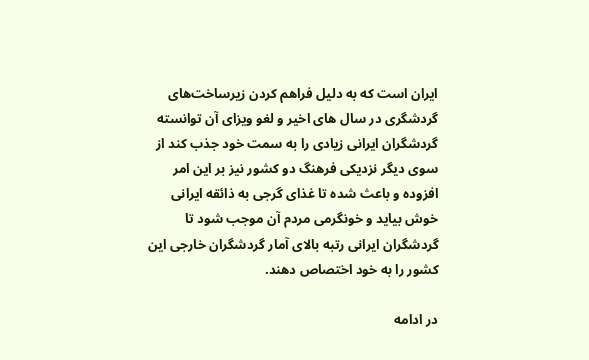ایران است که به دلیل فراهم کردن زیرساخت‌های گردشگری در سال‌ های اخیر و لغو ویزای آن توانسته گردشگران ایرانی زیادی را به سمت خود جذب کند از سوی دیگر نزدیکی فرهنگ دو کشور نیز بر این امر افزوده و باعث شده تا غذای گرجی به ذائقه ایرانی خوش بیاید و خونگرمی مردم آن موجب شود تا گردشگران ایرانی رتبه بالای آمار گردشگران خارجی این کشور را به خود اختصاص دهند.

در ادامه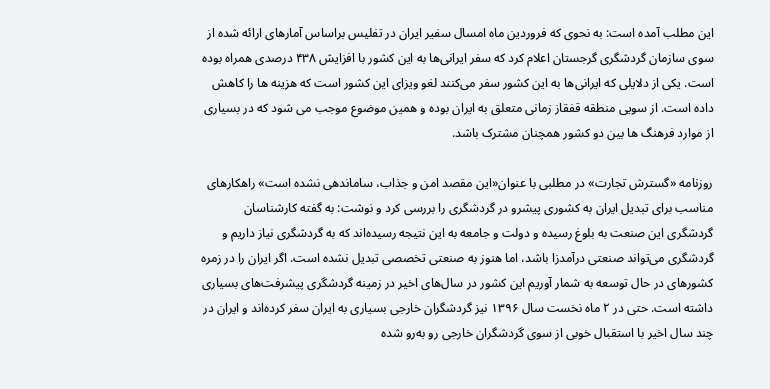این مطلب آمده است: به نحوی که فروردین ماه امسال سفیر ایران در تفلیس براساس آمارهای ارائه شده از سوی سازمان گردشگری گرجستان اعلام کرد که سفر ایرانی‌ها به این کشور با افزایش ۴۳۸ درصدی همراه بوده است. یکی از دلایلی که ایرانی‌ها به این کشور سفر می‌کنند لغو ویزای این کشور است که هزینه‌ ها را کاهش داده است. از سویی منطقه قفقاز زمانی متعلق به ایران بوده و همین موضوع موجب می شود که در بسیاری از موارد فرهنگ ها بین دو کشور همچنان مشترک باشد.

روزنامه «گسترش تجارت» در مطلبی با عنوان«این مقصد امن و جذاب، ساماندهی نشده است» راهکارهای مناسب برای تبدیل ایران به کشوری پیشرو در گردشگری را بررسی کرد و نوشت: به گفته کارشناسان گردشگری این صنعت به بلوغ رسیده و دولت و جامعه به این نتیجه رسیده‌اند که به گردشگری نیاز داریم و گردشگری می‌تواند صنعتی درآمدزا باشد، اما هنوز به صنعتی تخصصی تبدیل نشده است. اگر ایران را در زمره کشورهای در حال توسعه به شمار آوریم این کشور در سال‌های اخیر در زمینه گردشگری پیشرفت‌های بسیاری داشته است. حتی در ۲ ماه نخست سال ۱۳۹۶ نیز گردشگران خارجی بسیاری به ایران سفر کرده‌اند و ایران در چند سال اخیر با استقبال خوبی از سوی گردشگران خارجی رو به‌رو شده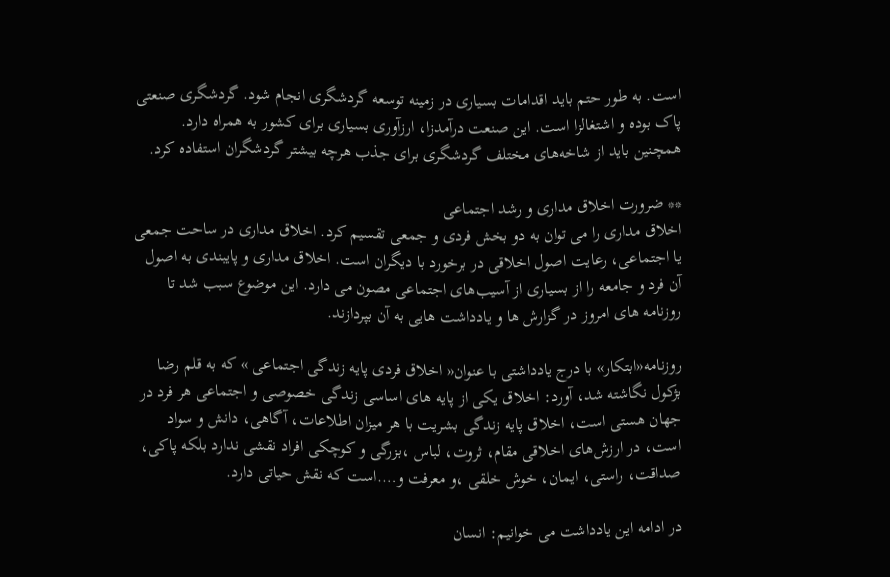است. به طور حتم باید اقدامات بسیاری در زمینه توسعه گردشگری انجام شود. گردشگری صنعتی پاک بوده و اشتغالزا است. این صنعت درآمدزا، ارزآوری بسیاری برای کشور به همراه دارد. همچنین باید از شاخه‌های مختلف گردشگری برای جذب هرچه بیشتر گردشگران استفاده کرد.

** ضرورت اخلاق مداری و رشد اجتماعی
اخلاق مداری را می توان به دو بخش فردی و جمعی تقسیم کرد. اخلاق مداری در ساحت جمعی یا اجتماعی، رعایت اصول اخلاقی در برخورد با دیگران است. اخلاق مداری و پایبندی به اصول آن فرد و جامعه را از بسیاری از آسیب‌های اجتماعی مصون می دارد. این موضوع سبب شد تا روزنامه های امروز در گزارش ها و یادداشت هایی به آن بپردازند.

روزنامه«ابتکار» با درج یادداشتی با عنوان« اخلاق فردی پایه زندگی اجتماعی » که به قلم رضا بژکول نگاشته شد، آورد: اخلاق یکی از پایه‌ های اساسی زندگی خصوصی و اجتماعی هر فرد در جهان هستی است، اخلاق پایه زندگی بشریت با هر میزان اطلاعات، آگاهی، دانش و سواد است، در ارزش‌های اخلاقی مقام، ثروت، لباس ،بزرگی و کوچکی افراد نقشی ندارد بلکه پاکی، صداقت، راستی، ایمان، خوش خلقی ،و معرفت و….است که نقش حیاتی دارد.

در ادامه این یادداشت می خوانیم: انسان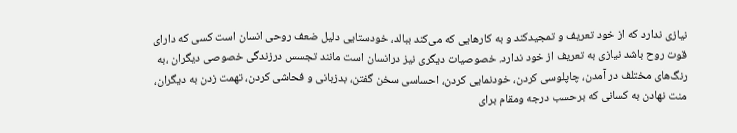نیازی ندارد که از خود تعریف و تمجیدکند و به کارهایی که می‌کند ببالد، خودستایی دلیل ضعف روحی انسان است کسی که دارای قوت روح باشد نیازی به تعریف از خود ندارد. خصوصیات دیگری نیز درانسان است مانند تجسس درزندگی خصوصی دیگران ،به رنگ‌های مختلف در آمدن، چاپلوسی کردن، خودنمایی کردن، احساسی سخن گفتن، بدزبانی و فحاشی کردن، تهمت زدن به دیگران، منت نهادن به کسانی که برحسب درجه ومقام برای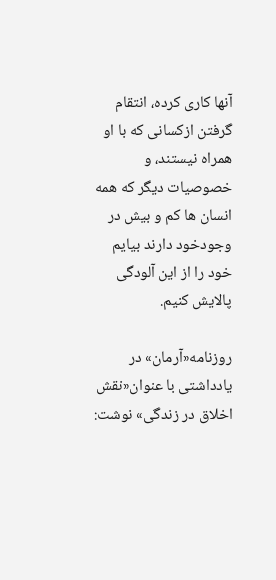آنها کاری کرده، انتقام گرفتن ازکسانی که با او همراه نیستند، و خصوصیات دیگر که همه انسان ها کم و بیش در وجودخود دارند بیایم خود را از این آلودگی پالایش کنیم.

روزنامه«آرمان» در یادداشتی با عنوان«نقش اخلاق در زندگی» نوشت: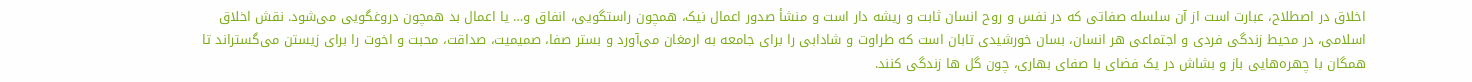اخلاق در اصطلاح، عبارت است از آن سلسله صفاتی که در نفس و روح انسان ثابت و ریشه دار است و منشأ صدور اعمال نیک، همچون راستگویی، انفاق و… یا اعمال بد همچون دروغگویی می‌شود. نقش اخلاق اسلامی، در محیط زندگی فردی و اجتماعی هر انسان، بسان خورشیدی تابان است که طراوت و شادابی را برای جامعه به ارمغان می‌آورد و بستر صفا، صمیمیت، صداقت، محبت و اخوت را برای زیستن می‌گستراند تا همگان با چهره‌هایی باز و بشاش در یک فضای با صفای بهاری، چون گل ها زندگی کنند.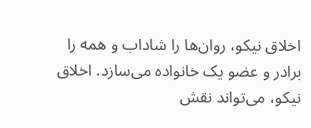اخلاق نیکو، روان‌ها را شاداب و همه را برادر و عضو یک خانواده می‌سازد. اخلاق نیکو، می‌تواند نقش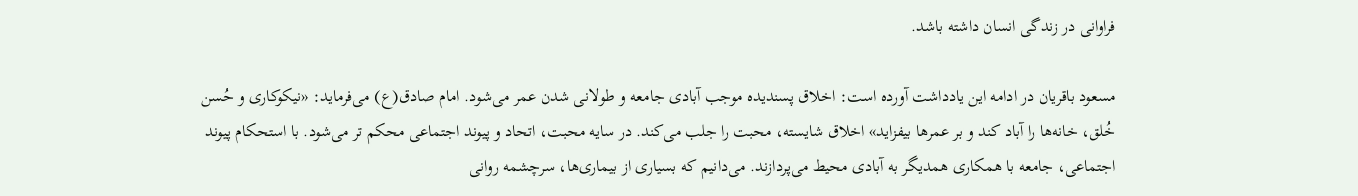فراوانی در زندگی انسان داشته باشد.

مسعود باقریان در ادامه این یادداشت آورده است: اخلاق پسندیده موجب آبادی جامعه و طولانی شدن عمر می‌شود. امام صادق(ع) می‌فرماید: «نیکوکاری و حُسن خُلق، خانه‌ها را آباد کند و بر عمرها بیفزاید» اخلاق شایسته، محبت را جلب می‌کند. در سایه محبت، اتحاد و پیوند اجتماعی محکم تر می‌شود. با استحکام پیوند اجتماعی، جامعه با همکاری همدیگر به آبادی محیط می‌پردازند. می‌دانیم که بسیاری از بیماری‌ها، سرچشمه روانی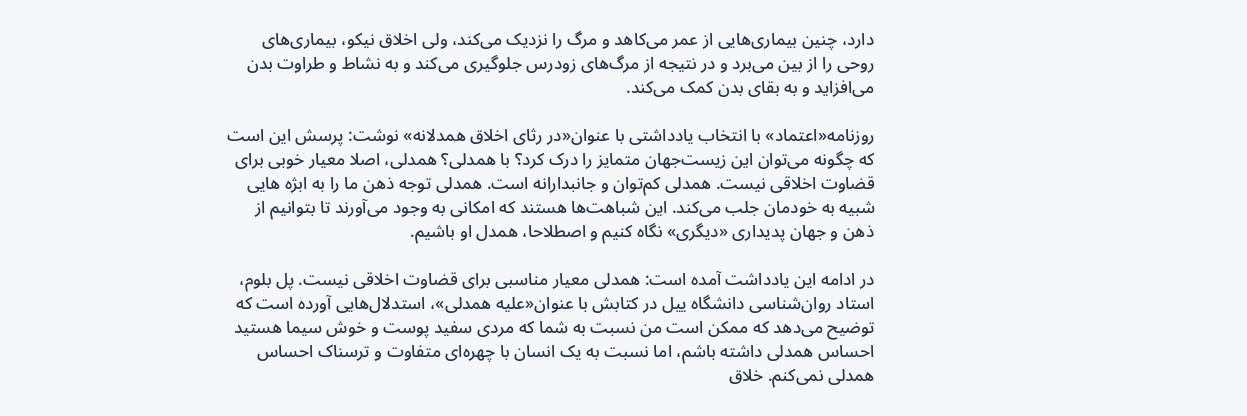دارد، چنین بیماری‌هایی از عمر می‌کاهد و مرگ را نزدیک می‌کند، ولی اخلاق نیکو، بیماری‌های روحی را از بین می‌برد و در نتیجه از مرگ‌های زودرس جلوگیری می‌کند و به نشاط و طراوت بدن می‌افزاید و به بقای بدن کمک می‌کند.

روزنامه«اعتماد» با انتخاب یادداشتی با عنوان«در رثای اخلاق همدلانه» نوشت: پرسش این است که چگونه می‌توان این زیست‌جهان متمایز را درک کرد؟ با همدلی؟ همدلی، اصلا معیار خوبی برای قضاوت اخلاقی نیست. همدلی کم‌توان و جانبدارانه است. همدلی توجه ذهن ما را به ابژه‌ هایی شبیه به خودمان جلب می‌کند. این شباهت‌ها هستند که امکانی به وجود می‌آورند تا بتوانیم از ذهن و جهان پدیداری «دیگری» نگاه کنیم و اصطلاحا، همدل او باشیم.

در ادامه این یادداشت آمده است: همدلی معیار مناسبی برای قضاوت اخلاقی نیست. پل بلوم، استاد روان‌شناسی دانشگاه ییل در کتابش با عنوان«علیه همدلی»، استدلال‌هایی آورده است که توضیح می‌دهد که ممکن است من نسبت به شما که مردی سفید پوست و خوش‌ سیما هستید احساس همدلی داشته باشم، اما نسبت به یک انسان با چهره‌ای متفاوت و ترسناک احساس همدلی نمی‌کنم. خلاق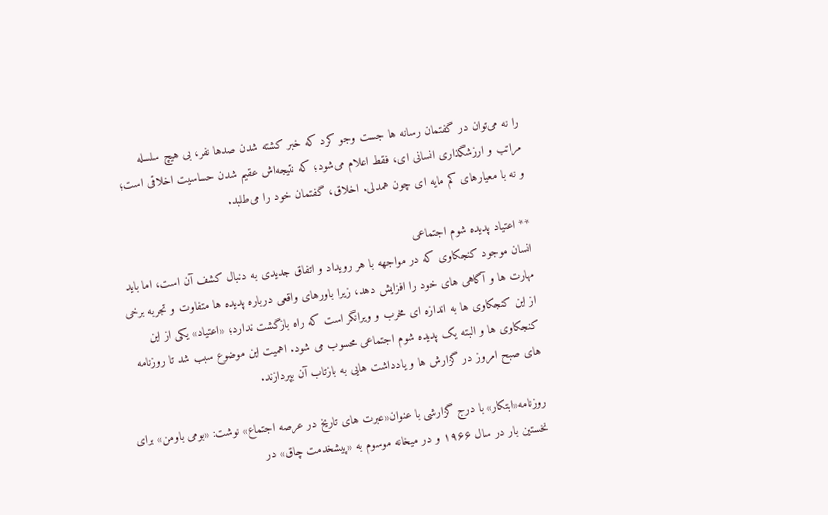را نه می‌توان در گفتمان رسانه‌ ها جست ‌وجو کرد که خبر کشته شدن صدها نفر، بی ‌هیچ سلسله مراتب و ارزشگذاری انسانی ‌ای، فقط اعلام می‌شود؛ که نتیجه‌اش عقیم شدن حساسیت اخلاقی است؛ و نه با معیارهای کم‌ مایه ‌ای چون همدلی. اخلاق، گفتمان خود را می‌طلبد.

** اعتیاد پدیده شوم اجتماعی
انسان موجود کنجکاوی که در مواجهه با هر رویداد و اتفاق جدیدی به دنبال کشف آن است، اما باید مهارت ها و آگاهی های خود را افزایش دهد، زیرا باورهای واقعی درباره پدیده ها متفاوت و تجربه برخی از این کنجکاوی ها به اندازه ای مخرب و ویرانگر است که راه بازگشت ندارد؛ «اعتیاد» یکی از این کنجکاوی ها و البته یک پدیده شوم اجتماعی محسوب می شود. اهمیت این موضوع سبب شد تا روزنامه های صبح امروز در گزارش ها و یادداشت هایی به بازتاب آن بپردازند.

روزنامه«ابتکار» با درج گزارشی با عنوان«عبرت ‌های تاریخ در عرصه اجتماع» نوشت: «بومی باومن» برای نخستین بار در سال ۱۹۶۶ و در میخانه موسوم به «پیشخدمت چاق» در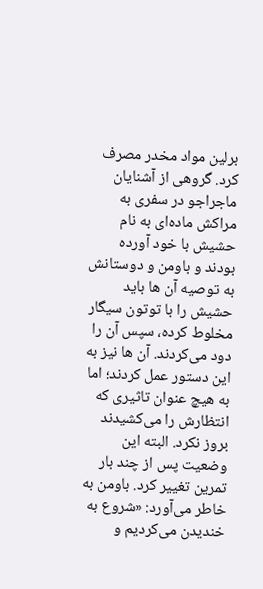برلین مواد مخدر مصرف کرد. گروهی از آشنایان ماجراجو در سفری به مراکش ماده‌ای به نام حشیش با خود آورده بودند و باومن و دوستانش به توصیه آن‌ ها باید حشیش را با توتون سیگار مخلوط کرده، سپس آن را دود می‌کردند. آن‌ ها نیز به این دستور عمل کردند؛ اما به هیچ عنوان تاثیری که انتظارش را می‌کشیدند بروز نکرد. البته این وضعیت پس از چند بار تمرین تغییر کرد. باومن به خاطر می‌آورد: «شروع به خندیدن می‌کردیم و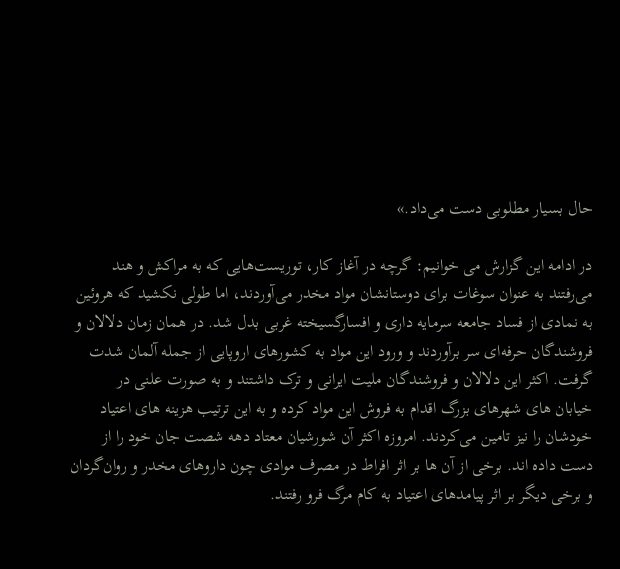حال بسیار مطلوبی دست می‌داد.»

در ادامه این گزارش می خوانیم: گرچه در آغاز کار، توریست‌هایی که به مراکش و هند می‌رفتند به عنوان سوغات برای دوستانشان مواد مخدر می‌آوردند، اما طولی نکشید که هروئین به نمادی از فساد جامعه سرمایه‌ داری و افسارگسیخته غربی بدل شد. در همان زمان دلالان و فروشندگان حرفه‌ای سر برآوردند و ورود این مواد به کشورهای اروپایی از جمله آلمان شدت گرفت. اکثر این دلالان و فروشندگان ملیت ایرانی و ترک داشتند و به صورت علنی در خیابان ‌های شهرهای بزرگ اقدام به فروش این مواد کرده و به این ترتیب هزینه ‌های اعتیاد خودشان را نیز تامین می‌کردند. امروزه اکثر آن شورشیان معتاد دهه شصت جان خود را از دست داده ‌اند. برخی از آن ‌ها بر اثر افراط در مصرف موادی چون داروهای مخدر و روان‌گردان و برخی دیگر بر اثر پیامدهای اعتیاد به کام مرگ فرو رفتند.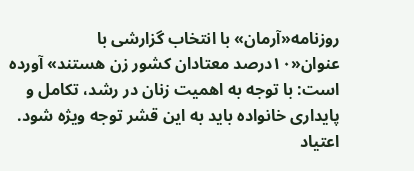روزنامه«آرمان» با انتخاب گزارشی با عنوان«۱۰درصد معتادان کشور زن هستند» آورده است: با توجه به اهمیت زنان در رشد، تکامل و پایداری خانواده باید به این قشر توجه ویژه شود. اعتیاد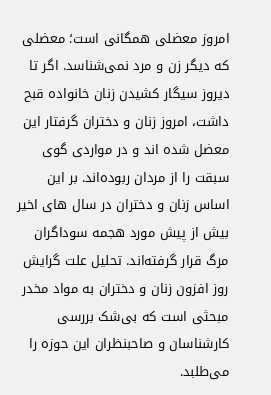امروز معضلی همگانی است؛ معضلی که دیگر زن و مرد نمی‌شناسد. اگر تا دیروز سیگار کشیدن زنان خانواده قبح داشت، امروز زنان و دختران گرفتار این معضل شده اند و در مواردی گوی سبقت را از مردان ربوده‌اند. بر این اساس زنان و دختران در سال ‌های اخیر بیش از پیش مورد هجمه سوداگران مرگ قرار گرفته‌اند. تحلیل علت گرایش روز افزون زنان و دختران به مواد مخدر مبحثی است که بی‌شک بررسی کارشناسان و صاحبنظران این حوزه را می‌طلبد.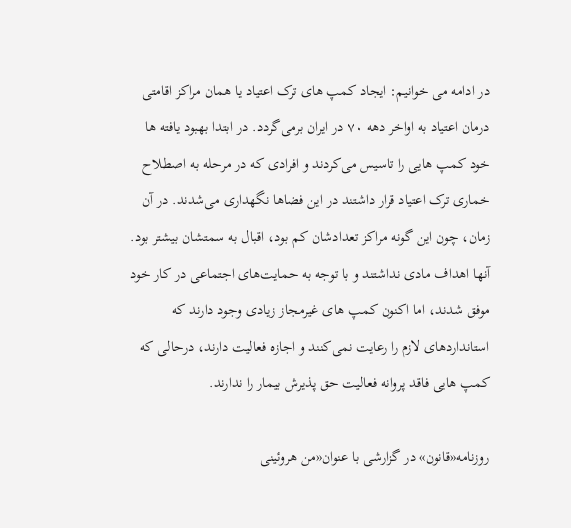در ادامه می خوانیم: ایجاد کمپ ‌های ترک اعتیاد یا همان مراکز اقامتی درمان اعتیاد به اواخر دهه ۷۰ در ایران برمی‌گردد. در ابتدا بهبود یافته ‌ها خود کمپ ‌هایی را تاسیس می‌کردند و افرادی که در مرحله به اصطلاح خماری ترک اعتیاد قرار داشتند در این فضا‌ها نگهداری می‌شدند. در آن زمان، چون این‌ گونه مراکز تعدادشان کم بود، اقبال به سمتشان بیشتر بود. آنها اهداف مادی نداشتند و با توجه به حمایت‌های اجتماعی در کار خود موفق شدند، اما اکنون کمپ‌ های غیرمجاز زیادی وجود دارند که استانداردهای لازم را رعایت نمی‌کنند و اجازه فعالیت دارند، درحالی که کمپ ‌‌هایی فاقد پروانه فعالیت حق پذیرش بیمار را ندارند.

روزنامه«قانون» در گزارشی با عنوان«من هروئینی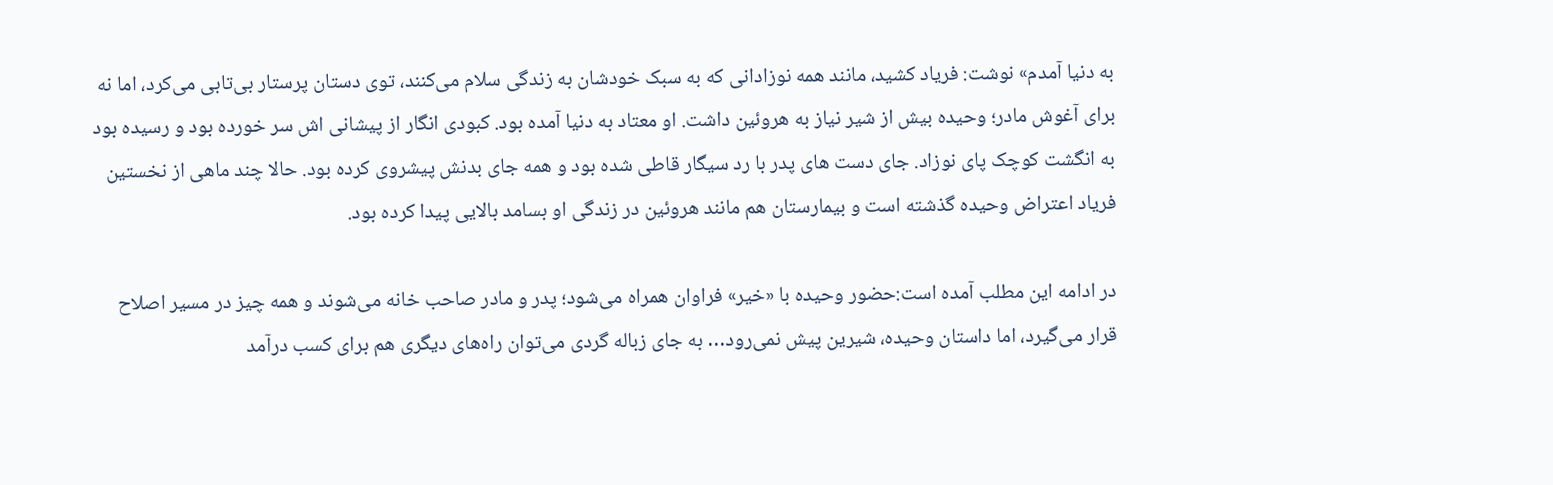به دنیا آمدم» نوشت: فریاد کشید، مانند همه نوزادانی که به سبک خودشان به زندگی سلام می‌کنند، توی دستان پرستار بی‌تابی می‌کرد، اما نه برای آغوش مادر؛ وحیده بیش از شیر نیاز به هروئین داشت. او معتاد به دنیا آمده بود. کبودی انگار از پیشانی ‌اش سر خورده بود و رسیده بود به انگشت کوچک پای نوزاد. جای دست ‌های پدر با رد سیگار قاطی شده بود و همه جای بدنش پیشروی کرده بود. حالا چند ماهی از نخستین فریاد اعتراض وحیده گذشته است و بیمارستان هم مانند هروئین در زندگی او بسامد بالایی پیدا کرده بود.

در ادامه این مطلب آمده است:حضور وحیده با «خیر» فراوان همراه می‌شود؛ پدر و مادر صاحب خانه می‌شوند و همه چیز در مسیر اصلاح قرار می‌گیرد، اما داستان وحیده، شیرین پیش نمی‌رود… به جای زباله گردی می‌توان راه‌های دیگری هم برای کسب درآمد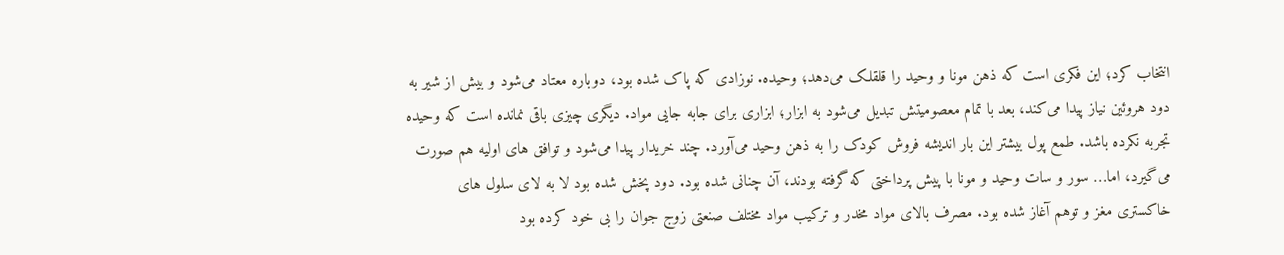انتخاب کرد؛ این فکری است که ذهن مونا و وحید را قلقلک می‌دهد؛ وحیده. نوزادی که پاک شده بود، دوباره معتاد می‌شود و بیش از شیر به دود هروئین نیاز پیدا می‌کند، بعد با تمام معصومیتش تبدیل می‌شود به ابزار؛ ابزاری برای جابه جایی مواد. دیگری چیزی باقی نمانده است که وحیده تجربه نکرده باشد. طمع پول بیشتر این بار اندیشه فروش کودک را به ذهن وحید می‌آورد. چند خریدار پیدا می‌شود و توافق ‌های اولیه هم صورت می‌گیرد، اما… سور و سات وحید و مونا با پیش پرداختی که گرفته بودند، آن‌ چنانی شده بود. دود پخش شده بود لا به لای سلول ‌های خاکستری مغز و توهم آغاز شده بود. مصرف بالای مواد مخدر و ترکیب مواد مختلف صنعتی زوج جوان را بی خود کرده بود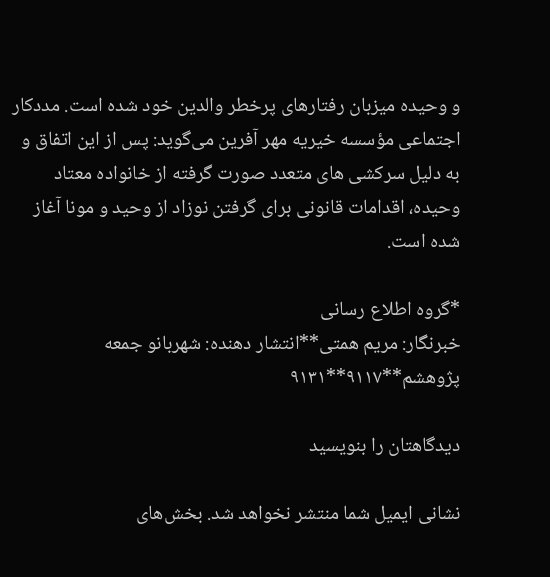و وحیده میزبان رفتارهای پرخطر والدین خود شده است. مددکار اجتماعی مؤسسه خیریه مهر آفرین می‌گوید: پس از این اتفاق و به دلیل سرکشی ‌های متعدد صورت گرفته از خانواده معتاد وحیده، اقدامات قانونی برای گرفتن نوزاد از وحید و مونا آغاز شده است.

*گروه اطلاع رسانی
خبرنگار: مریم همتی**انتشار دهنده: شهربانو جمعه
پژوهشم**۹۱۱۷**۹۱۳۱

دیدگاهتان را بنویسید

نشانی ایمیل شما منتشر نخواهد شد. بخش‌های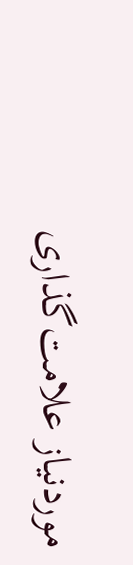موردنیاز علامت‌گذاری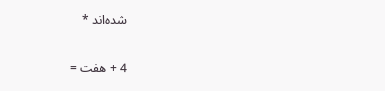شده‌اند *

4 + هفت =